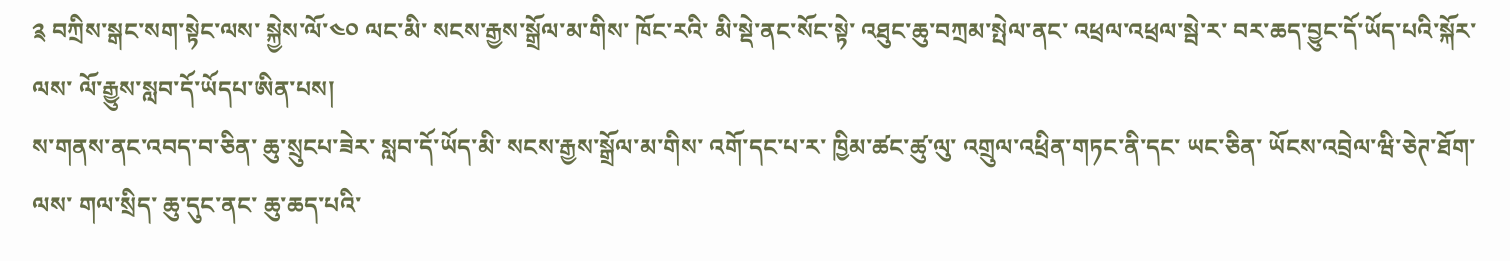༉ བཀྲིས་སྒང་སག་སྟེང་ལས་ སྐྱེས་ལོ་༤༠ ལང་མི་ སངས་རྒྱས་སྒྲོལ་མ་གིས་ ཁོང་རའི་ མི་སྡེ་ནང་སོང་སྟེ་ འཐུང་ཆུ་བཀྲམ་སྤེལ་ནང་ འཕྲལ་འཕྲལ་སྦེ་ར་ བར་ཆད་བྱུང་དོ་ཡོད་པའི་སྐོར་ལས་ ལོ་རྒྱུས་སླབ་དོ་ཡོདཔ་ཨིན་པས།
ས་གནས་ནང་འབད་བ་ཅིན་ ཆུ་སྲུངཔ་ཟེར་ སླབ་དོ་ཡོད་མི་ སངས་རྒྱས་སྒྲོལ་མ་གིས་ འགོ་དང་པ་ར་ ཁྱིམ་ཚང་ཚུ་ལུ་ འགྲུལ་འཕྲིན་གཏང་ནི་དང་ ཡང་ཅིན་ ཡོངས་འབྲེལ་ཝི་ཅེཊ་ཐོག་ལས་ གལ་སྲིད་ ཆུ་དུང་ནང་ ཆུ་ཆད་པའི་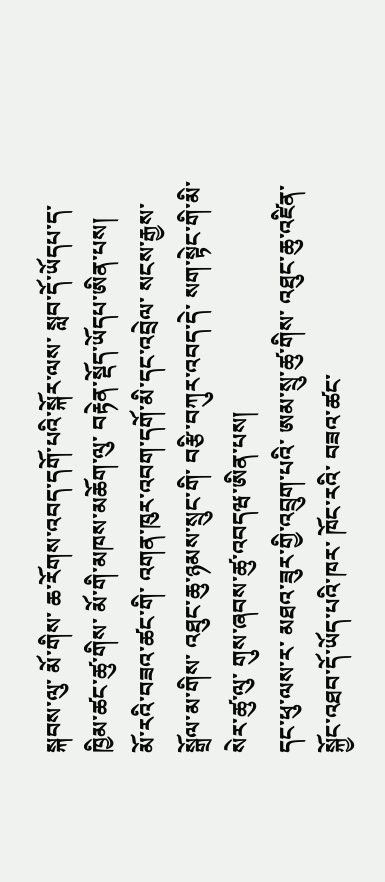སྐབས་ལུ་ མོ་གིས་ ཆ་རོགས་འབད་དགོ་པའི་སྐོར་ལས་ སླབ་དོ་ཡོདཔ་ད་ ཁྱིམ་ཚང་ཚུ་གིས་ མོ་གི་མཁས་མཆོག་ལུ་ བརྟེན་སྡོད་ཡོདཔ་ཨིན་པས།
མོ་རའི་བཟའ་ཚང་གི་ འགན་ཁུར་འབག་དགོ་མི་དང་འབྲེལ་ སངས་རྒྱས་སྒྲོལ་མ་གིས་ འཐུང་ཆུ་ཉམས་སྲུང་གི་ བརྩི་བཀུར་འབད་དེ་ སག་སྟེང་གི་མི་སེར་ཚུ་ལུ་ གུས་ཞབས་ཚུ་འབདཝ་ཨིན་པས།
དང་ཕུ་ལས་ར་ མཐའ་ཟུར་གྱི་འབྲུག་པའི་ ཨམ་སྲུ་ཚུ་གིས་ འཐུང་ཆུ་འཛིན་སྐྱོང་འཐབ་དོ་ཡོད་པའི་ཁར་ ཁོང་རའི་ བཟའ་ཚང་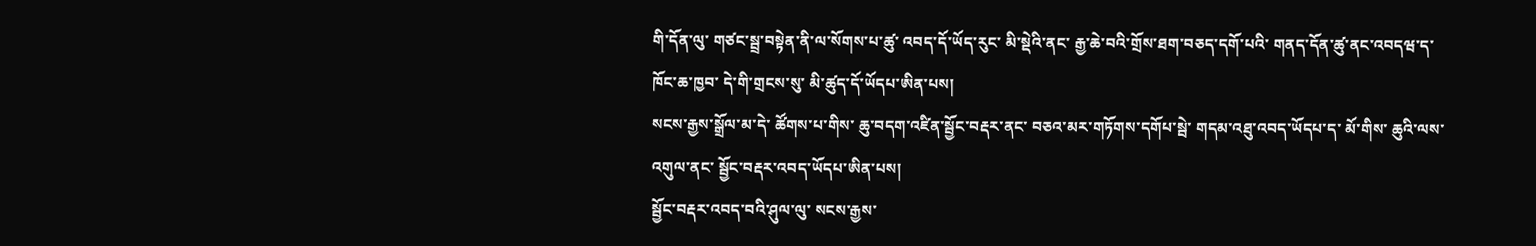གི་དོན་ལུ་ གཙང་སྦྲ་བསྟེན་ནི་ལ་སོགས་པ་ཚུ་ འབད་དོ་ཡོད་རུང་ མི་སྡེའི་ནང་ རྒྱ་ཆེ་བའི་གྲོས་ཐག་བཅད་དགོ་པའི་ གནད་དོན་ཚུ་ནང་འབདཝ་ད་ ཁོང་ཆ་ཁྱབ་ དེ་གི་གྲངས་སུ་ མི་ཚུད་དོ་ཡོདཔ་ཨིན་པས།
སངས་རྒྱས་སྒྲོལ་མ་དེ་ ཚོགས་པ་གིས་ ཆུ་བདག་འཛིན་སྦྱོང་བརྡར་ནང་ བཅའ་མར་གཏོགས་དགོཔ་སྦེ་ གདམ་འཐུ་འབད་ཡོདཔ་ད་ མོ་གིས་ ཆུའི་ལས་འགུལ་ནང་ སྦྱོང་བརྡར་འབད་ཡོདཔ་ཨིན་པས།
སྦྱོང་བརྡར་འབད་བའི་ཤུལ་ལུ་ སངས་རྒྱས་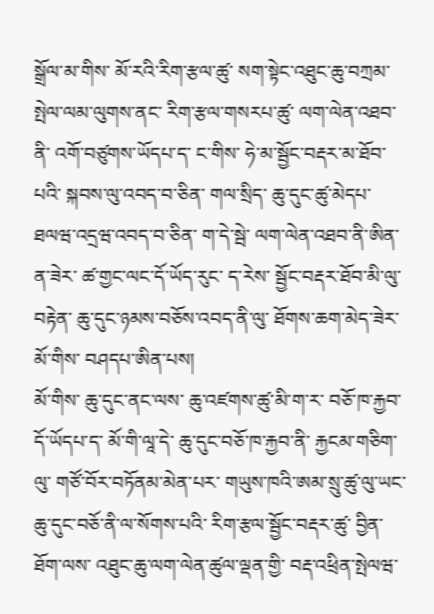སྒྲོལ་མ་གིས་ མོ་རའི་རིག་རྩལ་ཚུ་ སག་སྟེང་འཐུང་ཆུ་བཀྲམ་སྤེལ་ལམ་ལུགས་ནང་ རིག་རྩལ་གསརཔ་ཚུ་ ལག་ལེན་འཐབ་ནི་ འགོ་བཙུགས་ཡོདཔ་ད་ ང་གིས་ ཧེ་མ་སྦྱོང་བརྡར་མ་ཐོབ་པའི་ སྐབས་ལུ་འབད་བ་ཅིན་ གལ་སྲིད་ ཆུ་དུང་ཚུ་མེདཔ་ཐལཝ་འདྲཝ་འབད་བ་ཅིན་ ག་དེ་སྦེ་ ལག་ལེན་འཐབ་ནི་ཨིན་ན་ཟེར་ ཚ་གྱང་ལང་དོ་ཡོད་རུང་ ད་རེས་ སྦྱོང་བརྡར་ཐོབ་མི་ལུ་བརྟེན་ ཆུ་དུང་ཉམས་བཅོས་འབད་ནི་ལུ་ ཐོགས་ཆག་མེད་ཟེར་ མོ་གིས་ བཤདཔ་ཨིན་པས།
མོ་གིས་ ཆུ་དུང་ནང་ལས་ ཆུ་འཛགས་ཚུ་མི་ག་ར་ བཅོ་ཁ་རྐྱབ་དོ་ཡོདཔ་ད་ མོ་གི་ལཱ་དེ་ ཆུ་དུང་བཅོ་ཁ་རྐྱབ་ནི་ རྐྱངམ་གཅིག་ལུ་ གཙོ་བོར་བཏོནམ་མེན་པར་ གཡུས་ཁའི་ཨམ་སྲུ་ཚུ་ལུ་ཡང་ ཆུ་དུང་བཅོ་ནི་ལ་སོགས་པའི་ རིག་རྩལ་སྦྱོང་བརྡར་ཚུ་ བྱིན་ཐོག་ལས་ འཐུང་ཆུ་ལག་ལེན་ཚུལ་ལྡན་གྱི་ བརྡ་འཕྲིན་སྤེལཝ་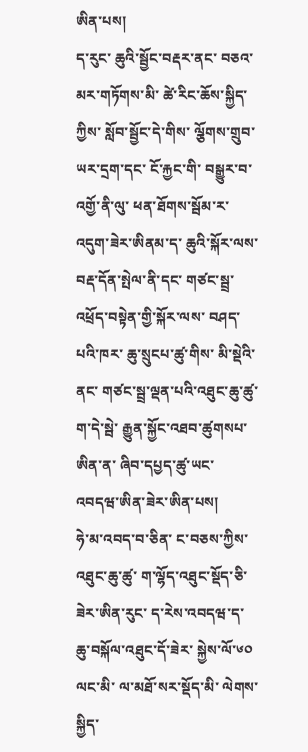ཨིན་པས།
ད་རུང་ ཆུའི་སྦྱོང་བརྡར་ནང་ བཅའ་མར་གཏོགས་མི་ ཚེ་རིང་ཆོས་སྐྱིད་ཀྱིས་ སློབ་སྦྱོང་དེ་གིས་ ལྕོགས་གྲུབ་ཡར་དྲག་དང་ ངོ་རྐྱང་གི་ བསྒྱུར་བ་འགྱོ་ནི་ལུ་ ཕན་ཐོགས་སྦོམ་ར་ འདུག་ཟེར་ཨིནམ་ད་ ཆུའི་སྐོར་ལས་ བརྡ་དོན་སྤེལ་ནི་དང་ གཙང་སྦྲ་འཕྲོད་བསྟེན་གྱི་སྐོར་ལས་ བཤད་པའི་ཁར་ ཆུ་སྲུངཔ་ཚུ་གིས་ མི་སྡེའི་ནང་ གཙང་སྦྲ་ལྡན་པའི་འཐུང་ཆུ་ཚུ་ ག་དེ་སྦེ་ རྒྱུན་སྐྱོང་འཐབ་ཚུགསཔ་ཨིན་ན་ ཞིབ་དཔྱད་ཚུ་ཡང་ འབདཝ་ཨིན་ཟེར་ཨིན་པས།
ཧེ་མ་འབད་བ་ཅིན་ ང་བཅས་ཀྱིས་ འཐུང་ཆུ་ཚུ་ ག་ལྷོད་འཐུང་སྡོད་ཅི་ཟེར་ཨིན་རུང་ ད་རེས་འབདཝ་ད་ ཆུ་བསྐོལ་འཐུང་དོ་ཟེར་ སྐྱེས་ལོ་༦༠ ལང་མི་ ལ་མཐོ་སར་སྡོད་མི་ ལེགས་སྐྱིད་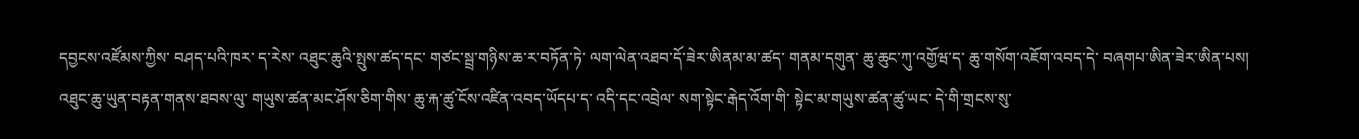དབྱངས་འཛོམས་ཀྱིས་ བཤད་པའི་ཁར་ ད་རེས་ འཐུང་ཆུའི་སྤུས་ཚད་དང་ གཙང་སྦྲ་གཉིས་ཆ་ར་བཏོན་ཏེ་ ལག་ལེན་འཐབ་དོ་ཟེར་ཨིནམ་མ་ཚད་ གནམ་དགུན་ ཆུ་ཆུང་ཀུ་འགྱོཝ་ད་ ཆུ་གསོག་འཇོག་འབད་དེ་ བཞགཔ་ཨིན་ཟེར་ཨིན་པས།
འཐུང་ཆུ་ཡུན་བརྟན་གནས་ཐབས་ལུ་ གཡུས་ཚན་མང་ཤོས་ཅིག་གིས་ ཆུ་རྐ་ཚུ་ངོས་འཛིན་འབད་ཡོདཔ་ད་ འདི་དང་འབྲེལ་ སག་སྟེང་རྒེད་འོག་གི་ སྟེང་མ་གཡུས་ཚན་ཚུ་ཡང་ དེ་གི་གྲངས་སུ་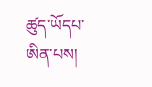ཚུད་ཡོདཔ་ཨིན་པས།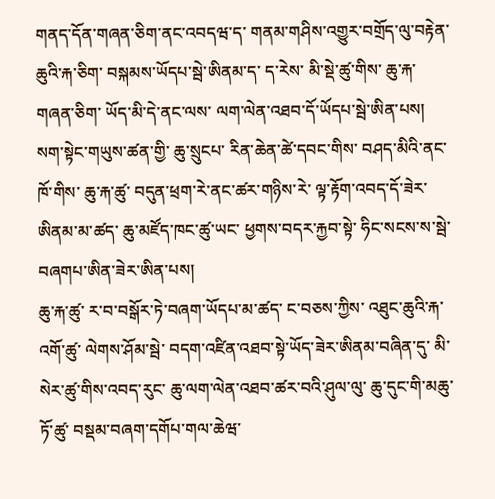གནད་དོན་གཞན་ཅིག་ནང་འབདཝ་ད་ གནམ་གཤིས་འགྱུར་བགྲོད་ལུ་བརྟེན་ ཆུའི་རྐ་ཅིག་ བསྐམས་ཡོདཔ་སྦེ་ཨིནམ་ད་ ད་རེས་ མི་སྡེ་ཚུ་གིས་ ཆུ་རྐ་གཞན་ཅིག་ ཡོད་མི་དེ་ནང་ལས་ ལག་ལེན་འཐབ་དོ་ཡོདཔ་སྦེ་ཨིན་པས།
སག་སྟེང་གཡུས་ཚན་གྱི་ ཆུ་སྲུངཔ་ རིན་ཆེན་ཚེ་དབང་གིས་ བཤད་མིའི་ནང་ ཁོ་གིས་ ཆུ་རྐ་ཚུ་ བདུན་ཕྲག་རེ་ནང་ཚར་གཉིས་རེ་ ལྟ་རྟོག་འབད་དོ་ཟེར་ཨིནམ་མ་ཚད་ ཆུ་མཛོད་ཁང་ཚུ་ཡང་ ཕྱགས་བདར་རྐྱབ་སྟེ་ ཧིང་སངས་ས་སྦེ་ བཞགཔ་ཨིན་ཟེར་ཨིན་པས།
ཆུ་རྐ་ཚུ་ ར་བ་བསྒོར་ཏེ་བཞག་ཡོདཔ་མ་ཚད་ ང་བཅས་ཀྱིས་ འཐུང་ཆུའི་རྐ་འགོ་ཚུ་ ལེགས་ཤོམ་སྦེ་ བདག་འཛིན་འཐབ་སྟེ་ཡོད་ཟེར་ཨིནམ་བཞིན་དུ་ མི་སེར་ཚུ་གིས་འབད་རུང་ ཆུ་ལག་ལེན་འཐབ་ཚར་བའི་ཤུལ་ལུ་ ཆུ་དུང་གི་མཆུ་ཏོ་ཚུ་ བསྡམ་བཞག་དགོཔ་གལ་ཆེཝ་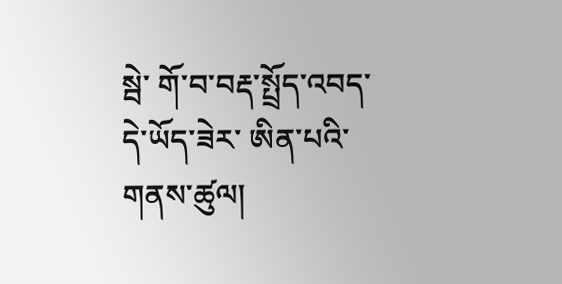སྦེ་ གོ་བ་བརྡ་སྤྲོད་འབད་དེ་ཡོད་ཟེར་ ཨིན་པའི་གནས་ཚུལ།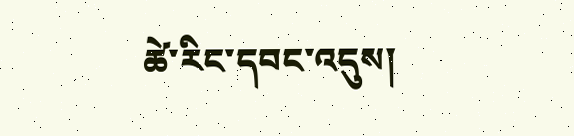ཚེ་རིང་དབང་འདུས།